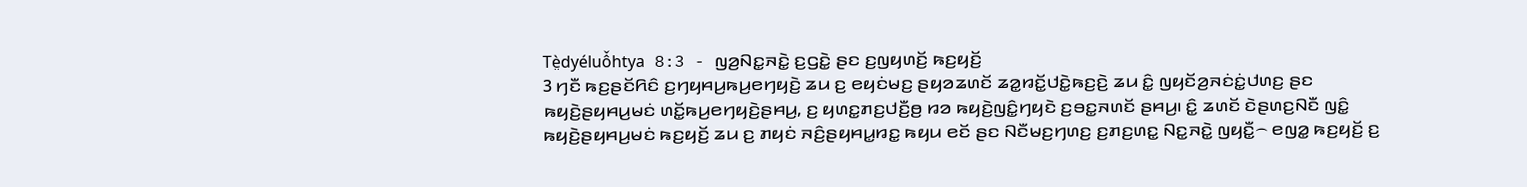Tè̤dyéluô̌htya 8:3 - ꤜꤤ꤬ꤡꤢ꤭ꤏꤢꤧ꤭ ꤢ꤬ꤞꤢꤧ꤭ ꤔꤢ ꤢ꤬ꤜꤟꤛꤢꤩ꤬ ꤒꤢ꤬ꤟꤢꤩ꤬
3 ꤚꤢꤪ ꤒꤢ꤬ꤔꤢꤩꤖꤢꤨ ꤢ꤬ꤚꤟꤌꤣ꤬ꤒꤣ꤬ꤕꤚꤟꤢꤧ꤬ ꤘꤣ ꤢ꤬ ꤕꤟꤢꤦꤗꤢ꤬ ꤔꤟꤤꤘꤛꤢꤩ ꤘꤤ꤭ꤙꤢꤩ꤭ꤓꤢꤧ꤭ꤒꤢ꤬ꤢꤧ꤬ ꤘꤣ ꤢꤨ꤭ ꤜꤟꤢꤩꤤ꤬ꤏꤢꤦꤢꤦ꤭ꤓꤛꤢ꤬ ꤔꤢ ꤒꤟꤢꤧ꤬ꤔꤟꤌꤣ꤬ꤗꤢꤦ ꤛꤢꤩ꤭ꤒꤣ꤬ꤕꤚꤟꤢꤧ꤬ꤔꤌꤣ꤬, ꤢ꤬ ꤟꤛꤢ꤭ꤊꤢ꤬ꤓꤢꤪ꤬ꤥ꤬ ꤙꤤ ꤒꤟꤢꤧ꤬ꤜꤢꤨ꤭ꤚꤟꤢꤧ ꤢ꤬ꤋꤢ꤭ꤏꤛꤢꤩ ꤔꤌꤣ꤬꤯ ꤢꤨ꤭ ꤘꤛꤢꤩ ꤢꤧꤔꤛꤢ꤬ꤡꤢꤪ ꤜꤢꤨ꤭ ꤒꤟꤢꤧ꤬ꤔꤟꤌꤣ꤬ꤗꤢꤦ ꤒꤢ꤬ꤟꤢꤩ꤬ ꤘꤣ ꤢ꤬ ꤊꤟꤢꤦ ꤏꤢꤨ꤬ꤔꤟꤌꤣ꤭ꤙꤢ꤭ ꤒꤟꤣ ꤕꤢꤩ ꤔꤢ ꤡꤢꤪꤗꤢ꤬ꤚꤛꤢ꤬ ꤢ꤬ꤊꤢ꤬ꤛꤢ꤭ ꤡꤢ꤭ꤏꤢꤧ꤭ ꤜꤟꤢꤪ꤭꤮ ꤕꤜꤤ꤭ ꤒꤢ꤬ꤟꤢꤩ꤬ ꤢ꤬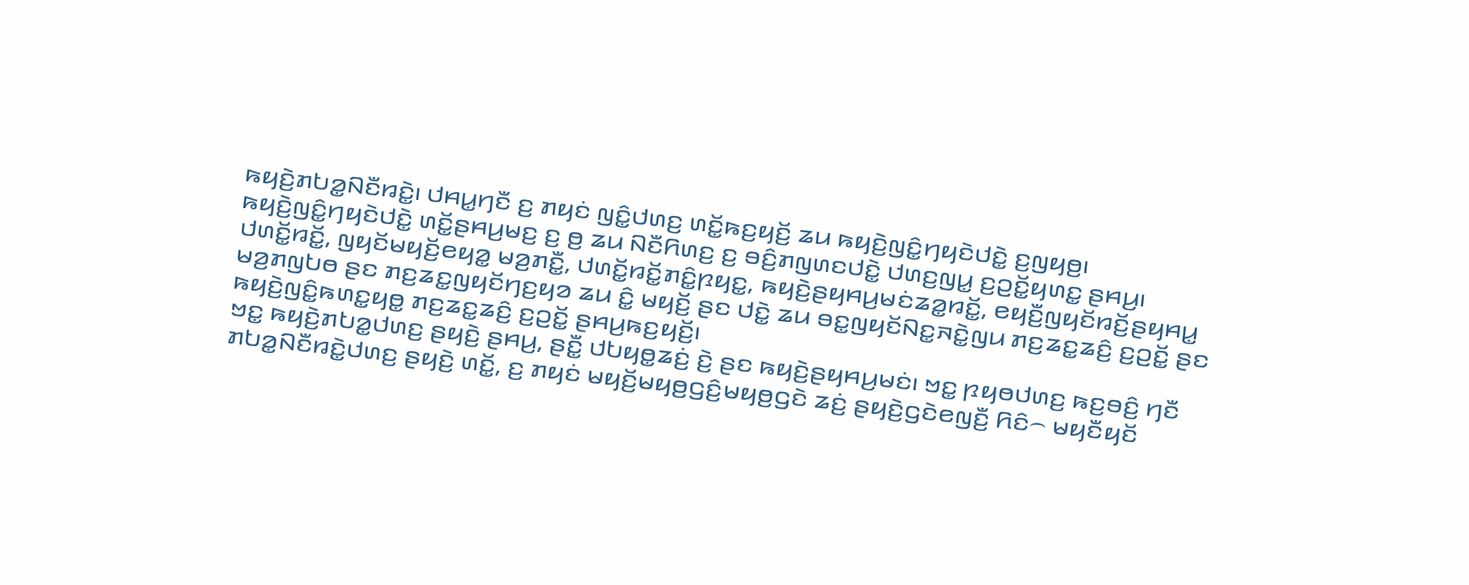ꤒꤟꤢꤧ꤬ꤊꤝꤤ꤭ꤡꤢꤪꤙꤢꤧ꤭꤯ ꤓꤌꤣ꤭ꤚꤢꤪ ꤢ꤬ ꤊꤟꤢꤦ ꤜꤢꤨ꤭ꤓꤛꤢ꤬ ꤛꤢꤩ꤭ꤒꤢ꤬ꤟꤢꤩ꤬ ꤘꤣ ꤒꤟꤢꤧ꤬ꤜꤢꤨ꤭ꤚꤟꤢꤧꤓꤢꤧ꤭ ꤢ꤬ꤜꤟꤥ꤬꤯ ꤒꤟꤢꤧ꤬ꤜꤢꤨ꤭ꤚꤟꤢꤧꤓꤢꤧ꤭ ꤛꤢꤩ꤭ꤔꤌꤣ꤬ꤗꤢ꤬ ꤢ꤬ ꤥ꤬ ꤘꤣ ꤡꤢꤪꤖꤛꤢ꤬ ꤢ꤬ ꤋꤢꤨ꤬ꤊꤜꤛꤢꤓꤢꤧ꤭ ꤓꤛꤢ꤬ꤜꤣ꤭ ꤢ꤬ꤑꤢꤩ꤭ꤟꤛꤢ꤭ ꤔꤌꤣ꤬꤯
ꤓꤛꤢꤩ꤭ꤙꤢꤩ꤭, ꤜꤟꤢꤩꤗꤟꤢꤩ꤬ꤕꤟꤤ꤭ ꤗꤤ꤬ꤊꤢꤪ꤭, ꤓꤛꤢꤩ꤭ꤙꤢꤩ꤭ꤊꤢꤨ꤭ꤐꤟꤢ꤭, ꤒꤟꤢꤧ꤬ꤔꤟꤌꤣ꤬ꤗꤢꤦꤘꤤ꤭ꤙꤢꤩ꤭, ꤕꤟꤢꤪ꤬ꤜꤟꤢꤩꤙꤢꤩ꤬ꤔꤟꤌꤣ꤭ ꤗꤤ꤬ꤊꤜꤝꤥ ꤔꤢ ꤊꤢ꤬ꤘꤢ꤭ꤜꤟꤢꤩꤚꤢ꤬ꤟꤤ ꤘꤣ ꤢꤨ꤭ ꤗꤟꤢꤩ꤬ ꤔꤢ ꤓꤢꤧ꤭ ꤘꤣ ꤋꤢ꤭ꤜꤟꤢꤩꤡꤢ꤭ꤏꤢꤧ꤭ꤜꤣ ꤊꤢ꤬ꤘꤢ꤭ꤘꤢꤨ꤬ ꤢ꤬ꤑꤢꤩ꤭ ꤔꤢ ꤒꤟꤢꤧ꤬ꤜꤢꤨ꤭ꤒꤛꤢ꤭ꤟꤥ꤭ ꤊꤢ꤬ꤘꤢ꤭ꤘꤢꤨ꤬ ꤢ꤬ꤑꤢꤩ꤭ ꤔꤌꤣ꤬ꤒꤢ꤬ꤟꤢꤩ꤬꤯
ꤠꤢ꤭ ꤒꤟꤢꤧ꤬ꤊꤝꤤ꤭ꤓꤛꤢ꤬ ꤔꤟꤢꤧ꤬ ꤔꤌꤣ꤬, ꤔꤢꤪ꤭ ꤓꤝꤟꤥ꤭ꤘꤢꤦ꤬ ꤢꤧ꤬ ꤔꤢ ꤒꤟꤢꤧ꤬ꤔꤟꤌꤣ꤬ꤗꤢꤦ꤯ ꤠꤢ꤭ ꤐꤟꤥꤓꤛꤢ꤬ ꤒꤢ꤬ꤋꤢꤨ꤬ ꤚꤢꤪ ꤊꤝꤤ꤭ꤡꤢꤪꤙꤢꤧ꤭ꤓꤛꤢ꤬ ꤔꤟꤢꤧ꤬ ꤛꤢꤩ꤭, ꤢ꤬ ꤊꤟꤢꤦ ꤗꤟꤢꤩ꤬ꤗꤟꤥ꤬ꤞꤢꤨ꤬ꤗꤟꤥ꤬ꤞꤢꤧ ꤘꤢꤦ꤬ ꤔꤟꤢꤧ꤬ꤞꤢꤧꤕꤜꤢꤪ꤬ ꤖꤢꤨ꤮ ꤗꤟꤢꤪꤟꤢꤩ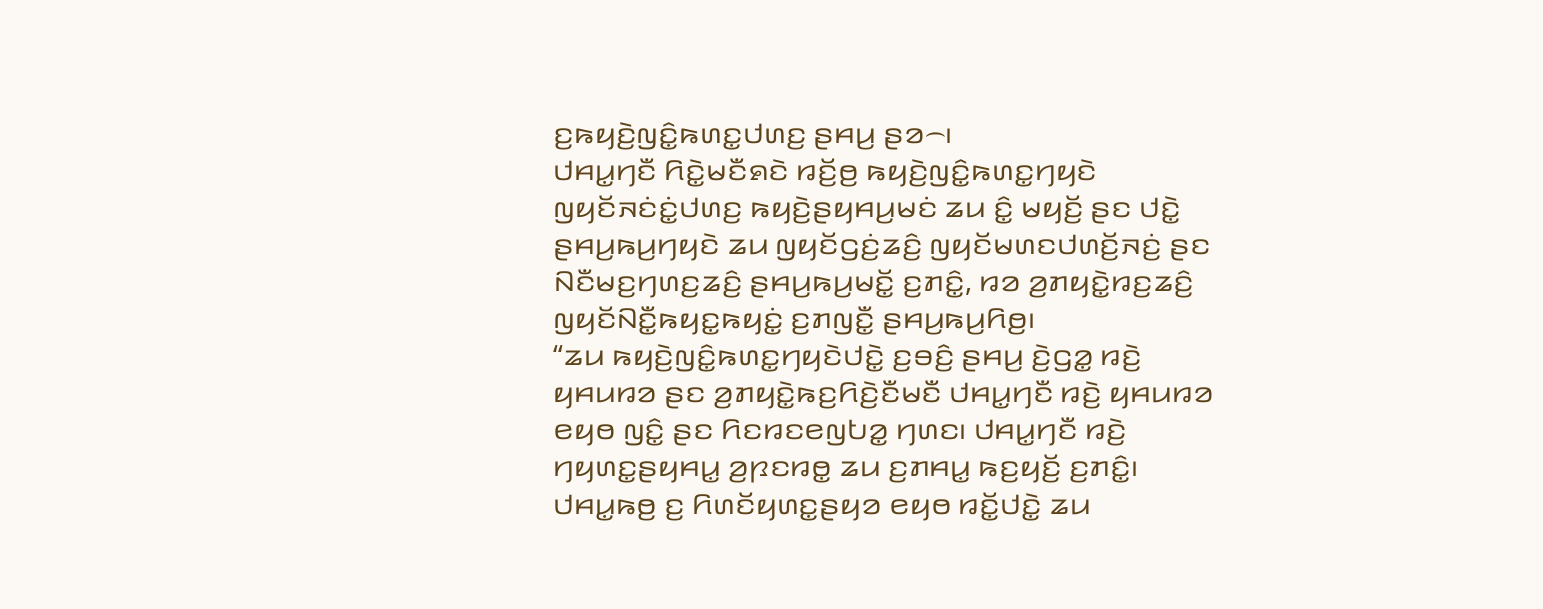ꤢ꤬ꤒꤟꤢꤧ꤬ꤜꤢꤨ꤭ꤒꤛꤢ꤭ꤓꤛꤢ꤬ ꤔꤌꤣ꤬ ꤔꤤ꤮꤯
ꤓꤌꤣ꤭ꤚꤢꤪ ꤖꤢꤧ꤭ꤗꤢꤪꤎꤢꤧ ꤙꤢꤩ꤬ꤥ꤬ ꤒꤟꤢꤧ꤬ꤜꤢꤨ꤭ꤒꤛꤢ꤭ꤚꤟꤢꤧ ꤜꤟꤢꤩꤏꤢꤦꤢꤦ꤭ꤓꤛꤢ꤬ ꤒꤟꤢꤧ꤬ꤔꤟꤌꤣ꤬ꤗꤢꤦ ꤘꤣ ꤢꤨ꤭ ꤗꤟꤢꤩ꤬ ꤔꤢ ꤓꤢꤧ꤭ ꤔꤌꤣ꤬ꤒꤣ꤬ꤚꤟꤢꤧ ꤘꤣ ꤜꤟꤢꤩꤞꤢꤦ꤬ꤘꤢꤨ꤬ ꤜꤟꤢꤩꤗꤛꤢꤓꤛꤢꤩ꤬ꤏꤢꤦ꤬ ꤔꤢ ꤡꤢꤪꤗꤢ꤬ꤚꤛꤢ꤬ꤘꤢꤨ꤬ ꤔꤌꤣ꤬ꤒꤣ꤬ꤗꤢꤩ꤭ ꤢ꤬ꤊꤢꤨ꤭, ꤙꤤ ꤤ꤬ꤊꤟꤢꤧ꤭ꤙꤢ꤬ꤘꤢꤨ꤬ ꤜꤟꤢꤩꤡꤢꤪ꤭ꤒꤟꤢ꤭ꤒꤟꤢꤦ꤭ ꤢ꤬ꤊꤜꤢꤪ꤭ ꤔꤌꤣ꤬ꤒꤣ꤬ꤖꤥ꤬꤯
“ꤘꤣ ꤒꤟꤢꤧ꤬ꤜꤢꤨ꤭ꤒꤛꤢ꤭ꤚꤟꤢꤧꤓꤢꤧ꤭ ꤢ꤬ꤋꤢꤨ꤬ ꤔꤌꤣ꤬ ꤢꤧ꤬ꤞꤤ꤭ ꤙꤢꤧ꤬ ꤟꤌꤣꤙꤤ ꤔꤢ ꤤ꤬ꤊꤟꤢꤧ꤭ꤒꤢ꤬ꤖꤢꤧ꤬ꤢꤪꤗꤢꤪ ꤓꤌꤣ꤭ꤚꤢꤪ ꤙꤢꤧ꤬ ꤟꤌꤣꤙꤤ ꤕꤟꤥ ꤜꤢꤨ꤭ ꤔꤢ ꤖꤢꤙꤢꤕꤜꤝꤤ꤭ ꤚꤛꤢ꤯ ꤓꤌꤣ꤭ꤚꤢꤪ ꤙꤢꤧ꤬ ꤚꤟꤛꤢ꤭ꤔꤟꤌꤣ꤭ ꤤ꤬ꤐꤢꤙꤥ꤭ ꤘꤣ ꤢ꤬ꤊꤌꤣ꤭ ꤒꤢ꤬ꤟꤢꤩ꤬ ꤢ꤬ꤊꤢꤨ꤭꤯
ꤓꤌꤣ꤭ꤒꤥ꤬ ꤢ꤬ ꤖꤛꤢꤩꤟꤛꤢ꤭ꤔꤟꤤ ꤕꤟꤥ ꤙꤢꤩ꤭ꤓꤢꤧ꤭ ꤘꤣ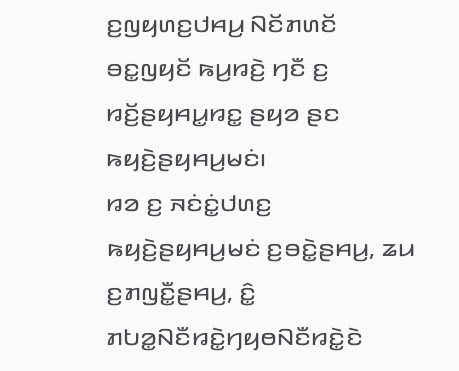ꤢ꤬ꤜꤟꤛꤢ꤬ꤓꤌꤣ꤬ ꤡꤢꤩꤊꤛꤢꤩ ꤋꤢ꤭ꤜꤟꤢꤩ ꤒꤣ꤬ꤙꤢꤧ꤬ ꤚꤢꤪ ꤢ꤬ ꤙꤢꤩ꤬ꤔꤟꤌꤣ꤭ꤙꤢ꤭ ꤔꤟꤤ ꤔꤢ ꤒꤟꤢꤧ꤬ꤔꤟꤌꤣ꤬ꤗꤢꤦ꤯
ꤙꤤ ꤢ꤬ ꤏꤢꤦꤢꤦ꤭ꤓꤛꤢ꤬ ꤒꤟꤢꤧ꤬ꤔꤟꤌꤣ꤬ꤗꤢꤦ ꤢ꤬ꤋꤢꤧ꤭ꤔꤌꤣ꤬, ꤘꤣ ꤢ꤬ꤊꤜꤢꤪ꤭ꤔꤌꤣ꤬, ꤢꤨ꤭ ꤊꤝꤤ꤭ꤡꤢꤪꤙꤢꤧ꤭ꤚꤟꤥꤡꤢꤪꤙꤢꤧ꤭ꤢꤧ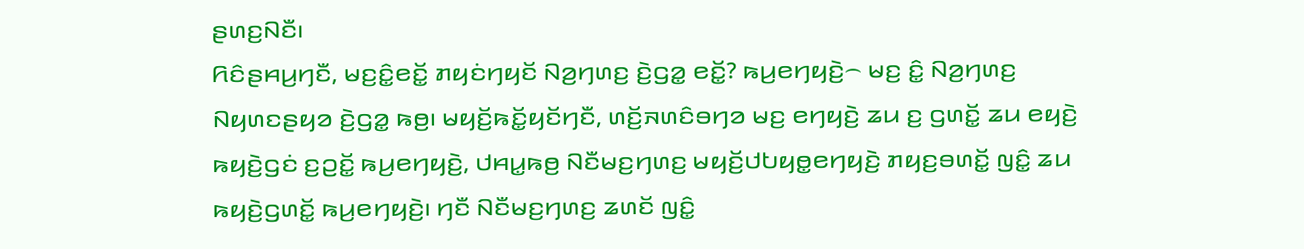ꤔꤛꤢ꤬ꤡꤢꤪ꤯
ꤖꤢꤨꤔꤌꤣ꤬ꤚꤢꤪ, ꤗꤢ꤬ꤢꤨ꤭ꤕꤢꤩ꤭ ꤊꤟꤢꤦꤚꤟꤢꤩ ꤡꤤ꤬ꤚꤛꤢ꤬ ꤢꤧ꤬ꤞꤤ꤭ ꤕꤢꤩ꤭? ꤒꤣ꤬ꤕꤚꤟꤢꤧ꤬꤮ ꤗꤢ꤬ ꤢꤨ꤭ ꤡꤤ꤬ꤚꤛꤢ꤬ ꤡꤟꤛꤢꤔꤟꤤ ꤢꤧ꤬ꤞꤤ꤭ ꤒꤥ꤬꤯ ꤗꤟꤢꤩ꤬ꤒꤢꤩ꤭ꤟꤢꤩꤚꤢꤪ, ꤛꤢꤩ꤬ꤏꤛꤢꤨꤋꤚꤤ ꤗꤢ꤬ ꤕꤚꤟꤢꤧ꤬ ꤘꤣ ꤢ꤬ ꤞꤛꤢꤩ꤭ ꤘꤣ ꤕꤟꤢꤧ꤬ ꤒꤟꤢꤧ꤬ꤞꤢꤦ ꤢ꤬ꤑꤢꤩ꤭ ꤒꤣ꤬ꤕꤚꤟꤢꤧ꤬, ꤓꤌꤣ꤭ꤒꤥ꤬ ꤡꤢꤪꤗꤢ꤬ꤚꤛꤢ꤬ ꤗꤟꤢꤩ꤬ꤓꤝꤟꤥ꤭ꤕꤚꤟꤢꤧ꤬ ꤊꤟꤢ꤬ꤋꤛꤢꤩ꤭ ꤜꤢꤨ꤭ ꤘꤣ ꤒꤟꤢꤧ꤬ꤞꤛꤢꤩ꤭ ꤒꤣ꤬ꤕꤚꤟꤢꤧ꤬꤯ ꤚꤢꤪ ꤡꤢꤪꤗꤢ꤬ꤚꤛꤢ꤬ ꤘꤛꤢꤩ ꤜꤢꤨ꤭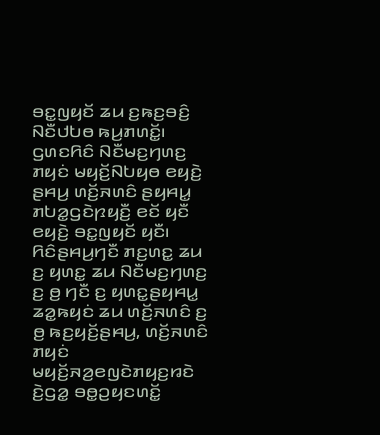ꤋꤢ꤭ꤜꤟꤢꤩ ꤘꤣ ꤢ꤬ꤒꤢ꤬ꤋꤢꤨ꤬ ꤡꤢꤪꤓꤝꤥ ꤒꤣ꤬ꤊꤛꤢꤩ꤭꤯ ꤞꤛꤢꤖꤢꤨ ꤡꤢꤪꤗꤢ꤬ꤚꤛꤢ꤬ ꤊꤟꤢꤦ ꤗꤟꤢꤩ꤬ꤡꤝꤟꤥ ꤕꤟꤢꤧ꤬ ꤔꤌꤣ꤬ ꤛꤢꤩ꤬ꤏꤛꤢꤨ ꤔꤟꤌꤣ꤭ ꤊꤝꤤ꤭ꤞꤢꤧꤐꤟꤢꤪ꤬ ꤕꤢꤩ ꤟꤢꤪ ꤕꤟꤢꤧ꤬ ꤋꤢ꤭ꤜꤟꤢꤩ ꤟꤢꤪ꤯
ꤖꤢꤨꤔꤌꤣ꤬ꤚꤢꤪ ꤊꤢ꤬ꤛꤢ꤭ ꤘꤣ ꤢ꤬ ꤟꤛꤢ꤭ ꤘꤣ ꤡꤢꤪꤗꤢ꤬ꤚꤛꤢ꤬ ꤢ꤬ ꤥ꤬ ꤚꤢꤪ ꤢ꤬ ꤟꤛꤢ꤭ꤔꤟꤌꤣ꤭ ꤘꤤ꤭ꤒꤟꤢꤦ ꤘꤣ ꤛꤢꤩ꤬ꤏꤛꤢꤨ ꤢ꤬ ꤥ꤬ ꤒꤢ꤬ꤟꤢꤩ꤬ꤔꤌꤣ꤬, ꤛꤢꤩ꤬ꤏꤛꤢꤨ ꤊꤟꤢꤦ ꤗꤟꤢꤩ꤬ꤏꤤ꤬ꤕꤜꤢꤧꤊꤟꤢ꤬ꤙꤢꤧ ꤢꤧ꤬ꤞꤤ꤭ ꤋꤥ꤭ꤑꤟꤢꤛꤢꤩ꤭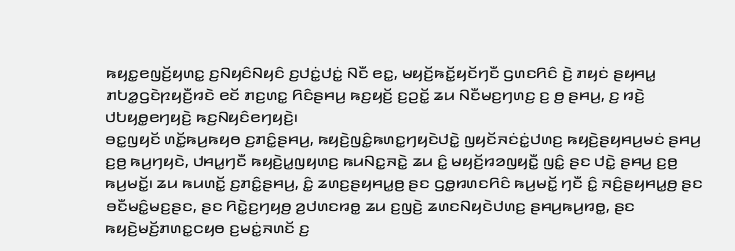ꤒꤟꤢ꤭ꤕꤜꤢꤩ꤬ꤟꤛꤢ꤭ ꤢ꤬ꤡꤟꤢꤨꤡꤟꤢꤨ ꤢ꤬ꤓꤢꤦ꤭ꤓꤢꤦ꤭ ꤡꤢꤪ ꤕꤢ꤭, ꤗꤟꤢꤩ꤬ꤒꤢꤩ꤭ꤟꤢꤩꤚꤢꤪ ꤞꤛꤢꤖꤢꤨ ꤢꤧ꤬ ꤊꤟꤢꤦ ꤔꤟꤌꤣ꤭ ꤊꤝꤤ꤭ꤞꤢꤧꤐꤟꤢꤪ꤬ꤙꤢꤧ ꤕꤢꤩ ꤊꤢ꤬ꤛꤢ꤭ ꤖꤢꤨꤔꤌꤣ꤬ ꤒꤢ꤬ꤟꤢꤩ꤬ ꤢ꤬ꤑꤢꤩ꤭ ꤘꤣ ꤡꤢꤪꤗꤢ꤬ꤚꤛꤢ꤬ ꤢ꤬ ꤥ꤬ ꤔꤌꤣ꤬, ꤢ꤬ ꤙꤢꤧ꤬ ꤓꤝꤟꤥ꤭ꤕꤚꤟꤢꤧ꤬ ꤒꤢ꤬ꤡꤟꤢꤨꤕꤚꤟꤢꤧ꤬꤯
ꤋꤢ꤭ꤜꤟꤢꤩ ꤛꤢꤩ꤭ꤒꤣ꤬ꤒꤟꤥ ꤢ꤬ꤊꤢꤨ꤭ꤔꤌꤣ꤬, ꤒꤟꤢꤧ꤬ꤜꤢꤨ꤭ꤒꤛꤢ꤭ꤚꤟꤢꤧꤓꤢꤧ꤭ ꤜꤟꤢꤩꤏꤢꤦꤢꤦ꤭ꤓꤛꤢ꤬ ꤒꤟꤢꤧ꤬ꤔꤟꤌꤣ꤬ꤗꤢꤦ ꤔꤌꤣ꤬ ꤢ꤬ꤥ꤬ ꤒꤣ꤬ꤚꤟꤢꤧ, ꤓꤌꤣ꤭ꤚꤢꤪ ꤒꤟꤢꤧ꤬ꤣ꤭ꤜꤟꤛꤢ꤬ ꤒꤣꤡꤢ꤭ꤏꤢꤧ꤭ ꤘꤣ ꤢꤨ꤭ ꤗꤟꤢꤩ꤬ꤙꤤꤜꤟꤢꤪ꤭ ꤜꤢꤨ꤭ ꤔꤢ ꤓꤢꤧ꤭ ꤔꤌꤣ꤬ ꤢ꤬ꤥ꤬ ꤒꤣ꤬ꤗꤢꤩ꤭꤯ ꤘꤣ ꤒꤣꤛꤢꤩ꤭ ꤢ꤬ꤊꤢꤨ꤭ꤔꤌꤣ꤬, ꤢꤨ꤭ ꤘꤛꤢ꤬ꤔꤟꤌꤣ꤭ꤥ꤬ ꤔꤢ ꤞꤥ꤭ꤙꤛꤢꤖꤢꤨ ꤒꤣ꤬ꤗꤢꤩ꤭ ꤚꤢꤪ ꤢꤨ꤭ ꤏꤢꤨ꤬ꤔꤟꤌꤣ꤭ꤥ꤬ ꤔꤢ ꤋꤢꤪꤗꤢꤨ꤭ꤗꤢ꤬ꤔꤢ, ꤔꤢ ꤖꤢꤧ꤭ꤢ꤬ꤚꤟꤥ꤬ ꤤ꤬ꤓꤛꤢꤙꤥ꤭ ꤘꤣ ꤢ꤬ꤜꤢꤧ꤬ ꤘꤛꤢꤡꤟꤢꤧꤓꤛꤢ꤬ ꤔꤌꤣ꤬ꤒꤣ꤬ꤙꤥ꤭, ꤔꤢ ꤒꤟꤢꤧ꤬ꤗꤢꤩ꤬ꤊꤛꤢ꤭ꤍꤟꤥ ꤢ꤬ꤗꤢꤦ꤭ꤏꤛꤢꤩ ꤢ꤬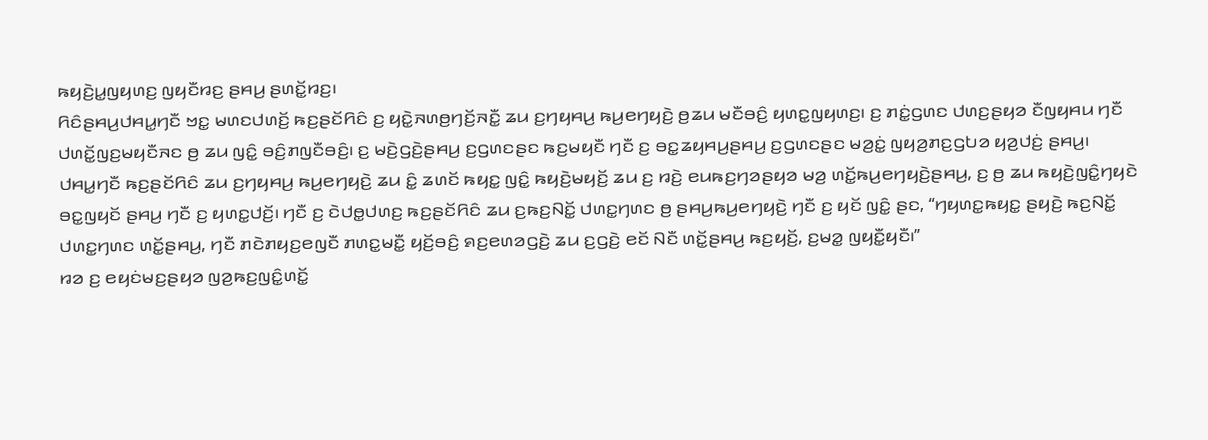ꤒꤟꤢꤧ꤬ꤣ꤭ꤜꤟꤛꤢ꤬ ꤜꤟꤢꤪꤙꤢ꤬ ꤔꤌꤣ꤬ ꤔꤛꤢꤩ꤭ꤙꤢ꤬꤯
ꤖꤢꤨꤔꤌꤣ꤬ꤓꤌꤣ꤭ꤚꤢꤪ ꤠꤢ꤭ ꤗꤛꤢꤓꤛꤢꤩ꤬ ꤒꤢ꤬ꤔꤢꤩꤖꤢꤨ ꤢ꤬ ꤟꤢꤧ꤭ꤏꤛꤥ꤬ꤚꤢꤩ꤬ꤏꤢꤪ꤭ ꤘꤣ ꤢ꤬ꤚꤟꤌꤣ꤬ ꤒꤣ꤬ꤕꤚꤟꤢꤧ꤬ ꤥ꤬ꤘꤣ ꤗꤢꤪꤋꤢꤨ꤬ ꤟꤛꤢ꤭ꤜꤟꤛꤢ꤬꤯ ꤢ꤬ ꤊꤢꤦ꤭ꤞꤛꤢ ꤓꤛꤢ꤬ꤔꤟꤤ ꤢꤪꤜꤟꤌꤣ ꤚꤢꤪ ꤓꤛꤢꤩ꤭ꤜꤢ꤬ꤗꤟꤢꤪꤏꤢ ꤥ꤬ ꤘꤣ ꤜꤢꤨ꤭ ꤋꤢꤨ꤬ꤊꤜꤢꤪꤋꤢꤨ꤬꤯ ꤢ꤬ ꤗꤢꤧ꤬ꤞꤢꤧ꤬ꤔꤌꤣ꤬ ꤢ꤬ꤞꤛꤢꤔꤢ ꤒꤢ꤬ꤗꤟꤢꤪ ꤚꤢꤪ ꤢ꤬ ꤋꤢ꤭ꤘꤟꤌꤣ꤬ꤔꤌꤣ꤬ ꤢ꤬ꤞꤛꤢꤔꤢ ꤗꤤ꤬ꤢꤦ꤭ ꤜꤟꤤ꤬ꤊꤢ꤬ꤞꤝꤤ ꤟꤤ꤬ꤓꤢꤦ꤬ ꤔꤌꤣ꤬꤯
ꤓꤌꤣ꤭ꤚꤢꤪ ꤒꤢ꤬ꤔꤢꤩꤖꤢꤨ ꤘꤣ ꤢ꤬ꤚꤟꤌꤣ꤬ ꤒꤣ꤬ꤕꤚꤟꤢꤧ꤬ ꤘꤣ ꤢꤨ꤭ ꤘꤛꤢꤩ ꤒꤟꤢ꤭ ꤜꤢꤨ꤭ ꤒꤟꤢꤧ꤬ꤗꤟꤢꤩ꤬ ꤘꤣ ꤢ꤬ ꤙꤢꤧ꤬ ꤕꤣꤒꤢ꤬ꤚꤤꤔꤟꤤ ꤗꤤ꤬ ꤛꤢꤩ꤭ꤒꤣ꤬ꤕꤚꤟꤢꤧ꤬ꤔꤌꤣ꤬, ꤢ꤬ ꤥ꤬ ꤘꤣ ꤒꤟꤢꤧ꤬ꤜꤢꤨ꤭ꤚꤟꤢꤧ ꤋꤢ꤭ꤜꤟꤢꤩ ꤔꤌꤣ꤬ ꤚꤢꤪ ꤢ꤬ ꤟꤛꤢ꤭ꤓꤢꤩ꤬꤯ ꤚꤢꤪ ꤢ꤬ ꤢꤧꤓꤥ꤭ꤓꤛꤢ꤬ ꤒꤢ꤬ꤔꤢꤩꤖꤢꤨ ꤘꤣ ꤢ꤬ꤒꤢ꤬ꤡꤢꤩ꤭ ꤓꤛꤢ꤭ꤚꤛꤢ ꤥ꤬ ꤔꤌꤣ꤬ꤒꤣ꤬ꤕꤚꤟꤢꤧ꤬ ꤚꤢꤪ ꤢ꤬ ꤟꤢꤩ ꤜꤢꤨ꤭ ꤔꤢ, “ꤚꤟꤛꤢ꤭ꤒꤟꤢ꤭ ꤔꤟꤢꤧ꤬ ꤒꤢ꤬ꤡꤢꤩ꤭ ꤓꤛꤢ꤭ꤚꤛꤢ ꤛꤢꤩ꤭ꤔꤌꤣ꤬, ꤚꤢꤪ ꤊꤢꤧꤊꤟꤢ꤬ꤕꤜꤢꤪ ꤊꤛꤢ꤭ꤗꤢꤪ꤭ ꤟꤢꤩ꤬ꤋꤢꤨ꤬ ꤎꤢ꤬ꤕꤛꤤꤞꤢꤧ꤬ ꤘꤣ ꤢ꤬ꤞꤢꤧ꤬ ꤕꤢꤩ ꤡꤢꤪ ꤛꤢꤩ꤭ꤔꤌꤣ꤬ ꤒꤢ꤬ꤟꤢꤩ꤬, ꤢ꤬ꤗꤤ꤭ ꤜꤟꤢꤪ꤭ꤟꤢꤪ꤯”
ꤙꤤ ꤢ꤬ ꤕꤟꤢꤦꤗꤢ꤬ꤔꤟꤤ ꤜꤤ꤬ꤒꤢ꤬ꤜꤢꤨ꤭ꤛꤢꤩ꤭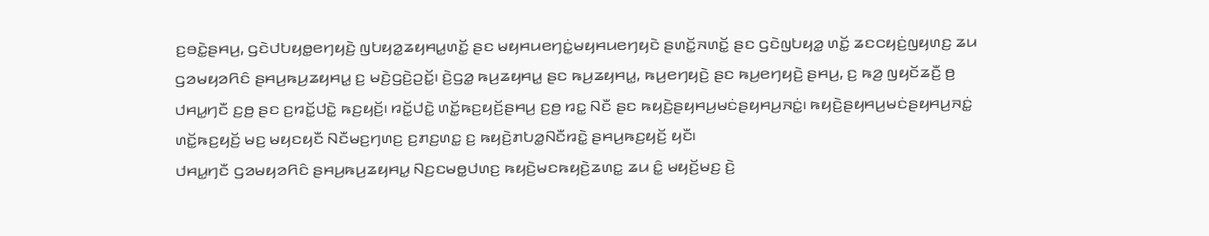ꤢ꤬ꤋꤢꤧ꤭ꤔꤌꤣ꤬, ꤞꤢꤧꤓꤝꤟꤥ꤭ꤕꤚꤟꤢꤧ꤬ ꤜꤝꤟꤤ꤭ꤘꤟꤌꤣ꤭ꤛꤢꤩ꤭ ꤔꤢ ꤗꤟꤌꤣꤕꤚꤢꤦ꤭ꤗꤟꤌꤣꤕꤚꤟꤢꤧ ꤔꤛꤢꤩ꤭ꤏꤛꤢꤩ꤭ ꤔꤢ ꤞꤢꤧꤜꤝꤟꤤ꤭ ꤛꤢꤩ꤭ ꤘꤢꤍꤟꤢꤦ꤬ꤜꤟꤛꤢ꤬ ꤘꤣ ꤞꤤꤗꤟꤤꤖꤢꤨ ꤔꤌꤣ꤬ꤒꤣ꤬ꤘꤟꤌꤣ꤭ ꤢ꤬ ꤗꤢꤧ꤬ꤞꤢꤧ꤬ꤑꤢꤩ꤭꤯ ꤢꤧ꤬ꤞꤤ꤭ ꤒꤣ꤬ꤘꤟꤌꤣ꤭ ꤔꤢ ꤒꤣ꤬ꤘꤟꤌꤣ꤭, ꤒꤣ꤬ꤕꤚꤟꤢꤧ꤬ ꤔꤢ ꤒꤣ꤬ꤕꤚꤟꤢꤧ꤬ ꤔꤌꤣ꤬, ꤢ꤬ ꤒꤤ꤬ ꤜꤟꤢꤩꤘꤢꤪ꤬ ꤥ꤬ ꤓꤌꤣ꤭ꤚꤢꤪ ꤢ꤬ꤥ꤬ ꤔꤢ ꤢ꤬ꤙꤢꤩ꤭ꤓꤢꤧ꤭ ꤒꤢ꤬ꤟꤢꤩ꤬꤯ ꤙꤢꤩ꤭ꤓꤢꤧ꤭ ꤛꤢꤩ꤭ꤒꤢ꤬ꤟꤢꤩ꤬ꤔꤌꤣ꤬ ꤢ꤬ꤥ꤬ ꤙꤢ꤭ ꤡꤢꤪ ꤔꤢ ꤒꤟꤢꤧ꤬ꤔꤟꤌꤣ꤬ꤗꤢꤦꤔꤟꤌꤣ꤬ꤏꤢꤦ꤭꤯ ꤒꤟꤢꤧ꤬ꤔꤟꤌꤣ꤬ꤗꤢꤦꤔꤟꤌꤣ꤬ꤏꤢꤦ꤭ ꤛꤢꤩ꤭ꤒꤢ꤬ꤟꤢꤩ꤬ ꤗꤢ꤬ ꤗꤟꤢꤟꤢꤪ ꤡꤢꤪꤗꤢ꤬ꤚꤛꤢ꤬ ꤢ꤬ꤊꤢ꤬ꤛꤢ꤭ ꤢ꤬ ꤒꤟꤢꤧ꤬ꤊꤝꤤ꤭ꤡꤢꤪꤙꤢꤧ꤭ ꤔꤌꤣ꤬ꤒꤢ꤬ꤟꤢꤩ꤬ ꤟꤢꤪ꤯
ꤓꤌꤣ꤭ꤚꤢꤪ ꤞꤤꤗꤟꤤꤖꤢꤨ ꤔꤌꤣ꤬ꤒꤣ꤬ꤘꤟꤌꤣ꤭ ꤡꤢ꤬ꤢꤗꤥ꤭ꤓꤛꤢ꤬ ꤒꤟꤢꤧ꤬ꤗꤢꤒꤟꤢꤧ꤬ꤘꤛꤢ꤭ ꤘꤣ ꤢꤨ꤭ ꤗꤟꤢꤩ꤬ꤗꤢ꤬ ꤢꤧ꤬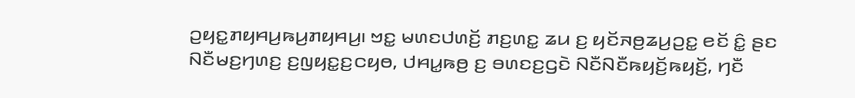ꤑꤟꤢ꤭ꤊꤟꤌꤣ꤬ꤒꤣ꤬ꤊꤟꤌꤣ꤬꤯ ꤠꤢ꤭ ꤗꤛꤢꤓꤛꤢꤩ꤬ ꤊꤢ꤬ꤛꤢ꤭ ꤘꤣ ꤢ꤬ ꤟꤢꤩꤏꤥ꤬ꤘꤣ꤬ꤑꤢ꤭ ꤕꤢꤩ ꤢꤨ꤭ ꤔꤢ ꤡꤢꤪꤗꤢ꤬ꤚꤛꤢ꤬ ꤢ꤬ꤜꤟꤢ꤭ꤢ꤬ꤍꤟꤥ, ꤓꤌꤣ꤭ꤒꤥ꤬ ꤢ꤬ ꤋꤛꤢꤢ꤬ꤞꤢꤧ ꤡꤢꤪꤡꤢꤪꤒꤟꤢꤩ꤬ꤒꤟꤢꤩ꤬, ꤚꤢꤪ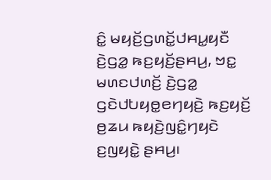ꤢꤨ꤭ ꤗꤟꤢꤩ꤬ꤞꤛꤢꤩ꤭ꤓꤌꤣ꤭ꤟꤢꤪ ꤢꤧ꤬ꤞꤤ꤭ ꤒꤢ꤬ꤟꤢꤩ꤬ꤔꤌꤣ꤬, ꤠꤢ꤭ ꤗꤛꤢꤓꤛꤢꤩ꤬ ꤢꤧ꤬ꤞꤤ꤭ ꤞꤢꤧꤓꤝꤟꤥ꤭ꤕꤚꤟꤢꤧ꤬ ꤒꤢ꤬ꤟꤢꤩ꤬ ꤥ꤬ꤘꤣ ꤒꤟꤢꤧ꤬ꤜꤢꤨ꤭ꤚꤟꤢꤧ ꤢ꤬ꤜꤟꤢꤧ꤭ ꤔꤌꤣ꤬꤯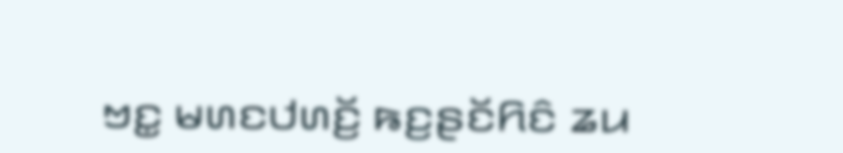ꤠꤢ꤭ ꤗꤛꤢꤓꤛꤢꤩ꤬ ꤒꤢ꤬ꤔꤢꤩꤖꤢꤨ ꤘꤣ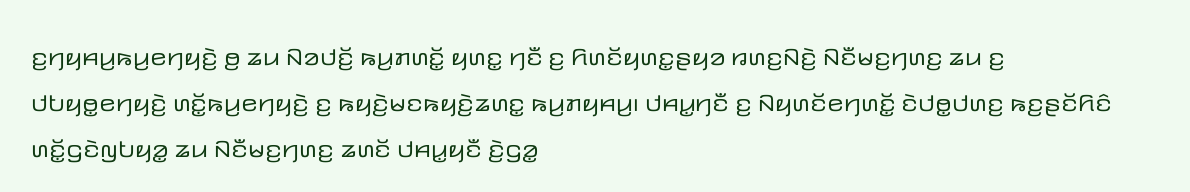ꤢ꤬ꤚꤟꤌꤣ꤬ꤒꤣ꤬ꤕꤚꤟꤢꤧ꤬ ꤥ꤬ ꤘꤣ ꤡꤤꤓꤢꤩ꤬ ꤒꤣ꤬ꤊꤛꤢꤩ꤭ ꤟꤛꤢ꤭ ꤚꤢꤪ ꤢ꤬ ꤖꤛꤢꤩꤟꤛꤢ꤭ꤔꤟꤤ ꤙꤛꤢ꤬ꤡꤢꤧ꤬ ꤡꤢꤪꤗꤢ꤬ꤚꤛꤢ꤬ ꤘꤣ ꤢ꤬ ꤓꤝꤟꤥ꤭ꤕꤚꤟꤢꤧ꤬ ꤛꤢꤩ꤭ꤒꤣ꤬ꤕꤚꤟꤢꤧ꤬ ꤢ꤬ ꤒꤟꤢꤧ꤬ꤗꤢꤒꤟꤢꤧ꤬ꤘꤛꤢ꤭ ꤒꤣ꤬ꤊꤟꤌꤣ꤬꤯ ꤓꤌꤣ꤭ꤚꤢꤪ ꤢ꤬ ꤡꤟꤛꤢꤩꤕꤚꤛꤢꤩ꤭ ꤢꤧꤓꤥ꤭ꤓꤛꤢ꤬ ꤒꤢ꤬ꤔꤢꤩꤖꤢꤨ ꤛꤢꤩ꤭ꤞꤢꤧꤜꤝꤟꤤ꤭ ꤘꤣ ꤡꤢꤪꤗꤢ꤬ꤚꤛꤢ꤬ ꤘꤛꤢꤩ ꤓꤌꤣ꤭ꤟꤢꤪ ꤢꤧ꤬ꤞꤤ꤭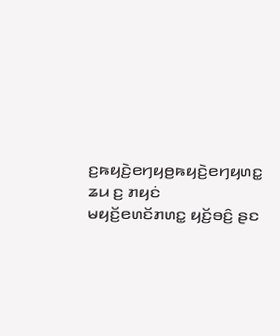ꤢ꤬ꤒꤟꤢꤧ꤬ꤕꤚꤟꤥ꤬ꤒꤟꤢꤧ꤬ꤕꤚꤟꤛꤢ꤭ ꤘꤣ ꤢ꤬ ꤊꤟꤢꤦ ꤗꤟꤢꤩ꤬ꤕꤛꤢꤩꤊꤛꤢ꤭ ꤟꤢꤩ꤬ꤋꤢꤨ꤬ ꤔꤢ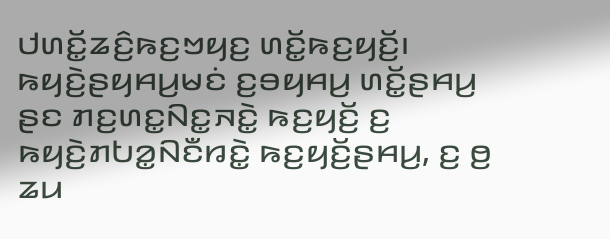ꤓꤛꤢꤩ꤭ꤘꤢꤨ꤬ꤒꤢ꤬ꤠꤟꤢ꤬ ꤛꤢꤩ꤭ꤒꤢ꤬ꤟꤢꤩ꤬꤯
ꤒꤟꤢꤧ꤬ꤔꤟꤌꤣ꤬ꤗꤢꤦ ꤢ꤬ꤋꤟꤌꤣ꤬ ꤛꤢꤩ꤭ꤔꤌꤣ꤬ ꤔꤢ ꤊꤢ꤬ꤛꤢ꤭ꤡꤢ꤭ꤏꤢꤧ꤭ ꤒꤢ꤬ꤟꤢꤩ꤬ ꤢ꤬ ꤒꤟꤢꤧ꤬ꤊꤝꤤ꤭ꤡꤢꤪꤙꤢꤧ꤭ ꤒꤢ꤬ꤟꤢꤩ꤬ꤔꤌꤣ꤬, ꤢ꤬ ꤥ꤬ ꤘꤣ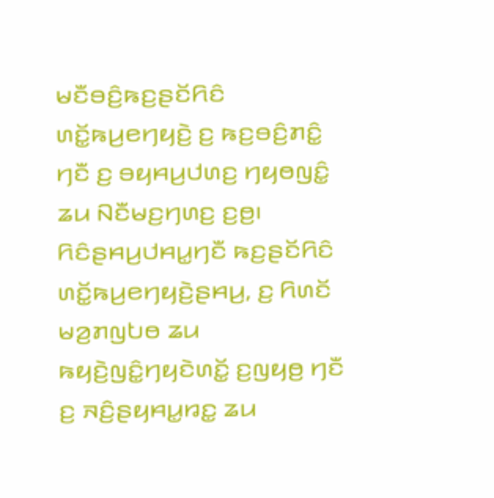ꤗꤢꤪꤋꤢꤨ꤬ꤒꤢ꤬ꤔꤢꤩꤖꤢꤨ ꤛꤢꤩ꤭ꤒꤣ꤬ꤕꤚꤟꤢꤧ꤬ ꤢ꤬ ꤒꤢ꤬ꤋꤢꤨ꤬ꤊꤢꤨ꤭ ꤚꤢꤪ ꤢ꤬ ꤋꤟꤌꤣ꤬ꤓꤛꤢ꤬ ꤚꤟꤥꤜꤢꤨ꤭ ꤘꤣ ꤡꤢꤪꤗꤢ꤬ꤚꤛꤢ꤬ ꤢ꤬ꤥ꤬꤯
ꤖꤢꤨꤔꤌꤣ꤬ꤓꤌꤣ꤭ꤚꤢꤪ ꤒꤢ꤬ꤔꤢꤩꤖꤢꤨ ꤛꤢꤩ꤭ꤒꤣ꤬ꤕꤚꤟꤢꤧ꤬ꤔꤌꤣ꤬, ꤢ꤬ ꤖꤛꤢꤩ ꤗꤤ꤬ꤊꤜꤝꤥ ꤘꤣ ꤒꤟꤢꤧ꤬ꤜꤢꤨ꤭ꤚꤟꤢꤧꤛꤢꤩ꤭ ꤢ꤬ꤜꤟꤥ꤬ ꤚꤢꤪ ꤢ꤬ ꤏꤢꤨ꤬ꤔꤟꤌꤣ꤭ꤙꤢ꤭ ꤘꤣ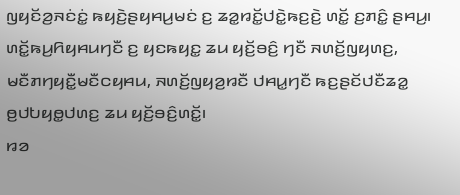ꤜꤟꤢꤩꤤ꤬ꤏꤢꤦꤢꤦ꤭ ꤒꤟꤢꤧ꤬ꤔꤟꤌꤣ꤬ꤗꤢꤦ ꤢ꤬ ꤘꤤ꤭ꤙꤢꤩ꤭ꤓꤢꤧ꤭ꤒꤢ꤬ꤢꤧ꤬ ꤛꤢꤩ꤭ ꤢ꤬ꤊꤢꤨ꤭ ꤔꤌꤣ꤬꤯ ꤛꤢꤩ꤭ꤒꤣ꤬ꤖꤟꤌꤣꤚꤢꤪ ꤢ꤬ ꤟꤢꤒꤟꤢ꤭ ꤘꤣ ꤟꤢꤩ꤬ꤋꤢꤨ꤬ ꤚꤢꤪ ꤏꤛꤢꤩ꤬ꤜꤟꤛꤢ꤬, ꤗꤢꤪꤊꤚꤟꤢꤪ꤭ꤗꤢꤪꤍꤟꤌꤣ, ꤏꤛꤢꤩ꤬ꤜꤟꤤ꤬ꤙꤢꤪ ꤓꤌꤣ꤭ꤚꤢꤪ ꤒꤢ꤬ꤔꤢꤩꤓꤢꤪꤘꤤ꤭ ꤥ꤬ꤓꤝꤟꤥ꤭ꤓꤛꤢ꤬ ꤘꤣ ꤟꤢꤩ꤬ꤋꤢꤨ꤬ꤛꤢꤩ꤭꤯
ꤙꤤ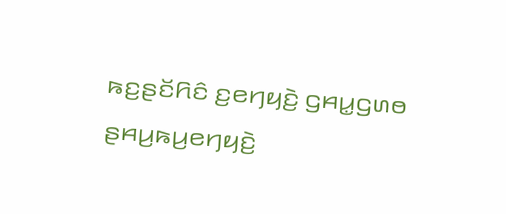ꤒꤢ꤬ꤔꤢꤩꤖꤢꤨ ꤢ꤬ꤕꤚꤟꤢꤧ꤬ ꤞꤌꤣ꤭ꤞꤛꤥ ꤔꤌꤣ꤬ꤒꤣ꤬ꤕꤚꤟꤢꤧ꤬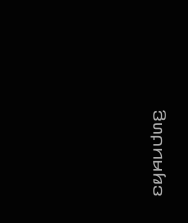ꤢꤟꤌꤣꤓꤛꤢ꤬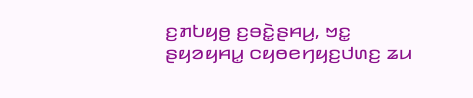ꤢ꤬ꤊꤝꤟꤥ꤬ ꤢ꤬ꤋꤢꤧ꤭ꤔꤌꤣ꤬, ꤠꤢ꤭ ꤔꤟꤤꤟꤌꤣ꤭ ꤍꤟꤥꤕꤚꤟꤢ꤬ꤓꤛꤢ꤬ ꤘꤣ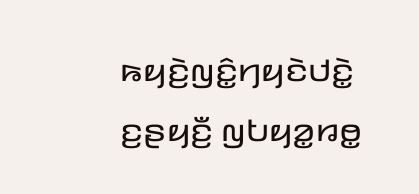ꤒꤟꤢꤧ꤬ꤜꤢꤨ꤭ꤚꤟꤢꤧꤓꤢꤧ꤭ ꤢ꤬ꤔꤟꤢꤪ꤬ ꤜꤝꤟꤤ꤭ꤙꤥ꤭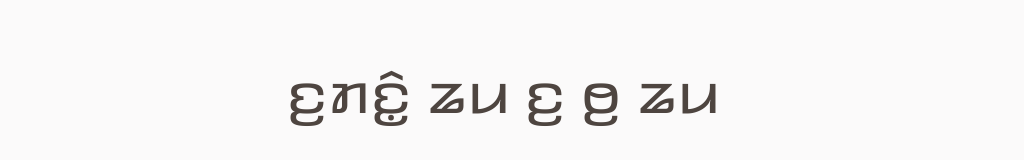ꤢ꤬ꤊꤢꤨ꤭ ꤘꤣ ꤢ꤬ ꤥ꤬ ꤘꤣ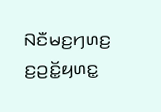ꤡꤢꤪꤗꤢ꤬ꤚꤛꤢ꤬ ꤢ꤬ꤑꤢꤩ꤭ꤟꤛꤢ꤭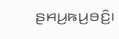ꤔꤌꤣ꤬ꤒꤣ꤬ꤋꤢꤨ꤬꤯